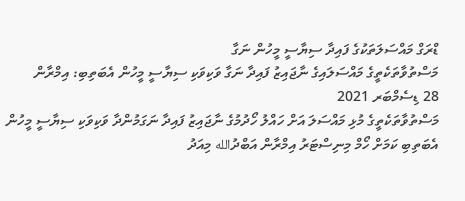ޑްރަގް މައްސަލަތަކުގެ ފައިދާ ސިޔާސީ މީހުން ނަގާ
މަސްތުވާތަކެތީގެ މައްސަލައިގެ ނާޖައިޒު ފައިދާ ނަގާ ވަކިވަކި ސިޔާސީ މީހުން އެބަތިބި: އިމްރާން
28 ޑިސެމްބަރ 2021
މަސްތުވާތަކެތީގެ މުޅި މައްސަލަ އަށް ހައްލު ހޯދުމުގެ ނާޖައިޒު ފައިދާ ނަގަމުންދާ ވަކިވަކި ސިޔާސީ މީހުން އެބަތިބި ކަމަށް ހޯމް މިނިސްޓަރު އިމްރާން އަބްދުالله މިއަދު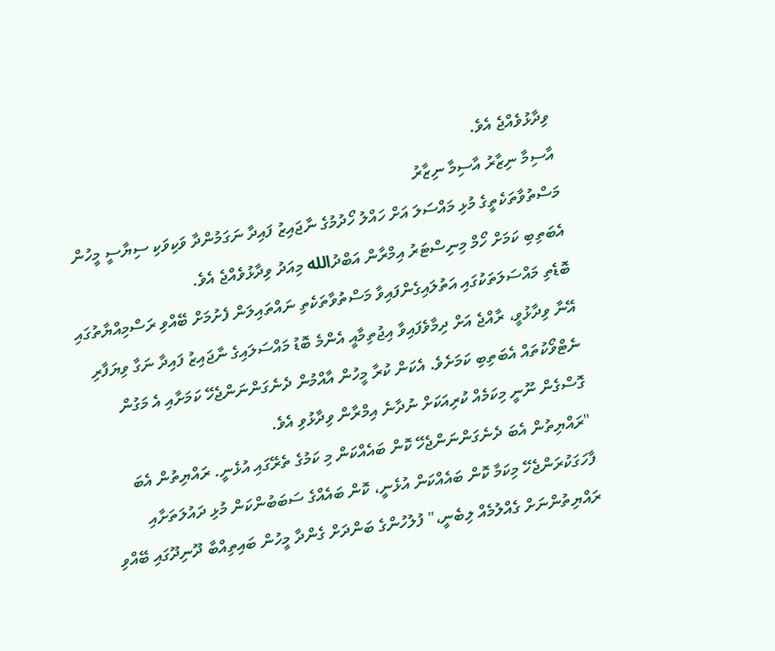ވިދާޅުވެއްޖެ އެވެ.
އާސިމާ ނިޒާރު އާސިމާ ނިޒާރު
މަސްތުވާތަކެތީގެ މުޅި މައްސަލަ އަށް ހައްލު ހޯދުމުގެ ނާޖައިޒު ފައިދާ ނަގަމުންދާ ވަކިވަކި ސިޔާސީ މީހުން އެބަތިބި ކަމަށް ހޯމް މިނިސްޓަރު އިމްރާން އަބްދުالله މިއަދު ވިދާޅުވެއްޖެ އެވެ.
ބޮޑެތި މައްސަލަތަކުގައި އަތުލައިގެންފައިވާ މަސްތުވާތަކެތި ނައްތައިލަން ފެށުމަށް ބޭއްވި ރަސްމިއްޔާތުގައި އޭނާ ވިދާޅުވީ، ރާއްޖެ އަށް ދިމާވެފައިވާ އިޖުތިމާއީ އެންމެ ބޮޑު މައްސަލައިގެ ނާޖައިޒު ފައިދާ ނަގާ ވިޔަފާރި ނެޓްވޯކުތައް އެބަތިބި ކަމަށެވެ. އެކަން ކުރާ މީހުން އާއްމުން ދެނެގަންނަންޖެހޭ ކަމަށާއި އެ މަގުން ގޮސްގެން ނޫނީ މިކަމެއް ކުރިއަކަށް ނުދާނެ އިމްރާން ވިދާޅުވި އެވެ.
"ރައްޔިތުން އެބަ ދެނެގަންނަންޖެހޭ ކޮން ބައެއްކަން މި ކަމުގެ ތެރޭގައި އުޅެނީ. ރައްޔިތުން އެބަ ފާހަގަކުރަންޖެހޭ މިކަމާ ކޮން ބައެއްކަން އުޅެނީ، ކޮން ބައެއްގެ ސަބަބުންކަން މުޅި ދައުލަތަށާއި ރައްޔިތުންނަށް ގެއްލުމެއް ލިބެނީ،" ފުލުހުންގެ ބަންދަށް ގެންދާ މީހުން ބައިތިއްބާ ދޫނިދޫގައި ބޭއްވި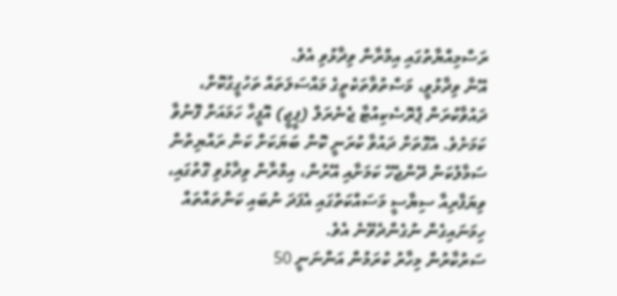ރަސްމިއްޔާތުގައި އިމްރާން ވިދާޅުވި އެވެ.
އޭނާ ވިދާޅުވީ، މަސްތުވާތަކެތީގެ މައްސަލަތައް ތަހުގީގުކޮށް، ދައުވާކުރަން ޕްރޮސެކިއުޓާ ޖެނެރަލް (ޕީޖީ) އޮފީހާ ހަމައަށް ފޮނުވާ ކަމަށެވެ. އެގޮތަށް ދައުވާ ކުރަނީ ކޮން ބަޔަކަށް ކަން ރައްޔިތުން ސަމާލުކަން ދޭންޖެހޭ ކަމަށާއި އޭރުން، އިމްރާން ވިދާޅުވި ގޮތުގައި، ވިޔަފާރިއާ ސިޔާސީ މަސައްކަތުގައި އެފަދަ ނުބައި ކަންތައްތައް ހިމަނައިގެން ނުގެންދެވޭނެ އެވެ.
ސަރުކާރުން މިހާރު ކުރަމުން އަންނަނީ 50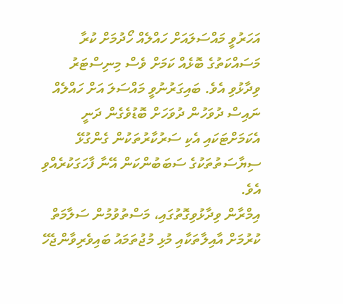އަހަރުވީ މައްސަލައަށް ހައްލެއް ހޯދުމަށް ކުރާ މަސައްކަތުގެ ބޮޅެއް ކަމަށް ވެސް މިނިސްޓަރު ވިދާޅުވި އެވެ. ބައިގަރުނުވީ މައްސަލަ އަށް ހައްލެއް ނައިސް ދުވަހުން ދުވަހަށް ބޮޑުވެގެން ދަނީ އެކަމަށްޓަކައި އެކި ސަރުކާރުތަކުން ގެންގުޅޭ ސިޔާސަތުތަކުގެ ސަބަބުންކަން އޭނާ ފާހަގަކުރެއްވި އެވެ.
އިމްރާން ވިދާޅުވިގޮތުގައި، މަސްތުވުމުން ސަލާމަތް ކުރުމަށް އާއިލާތަކާއި މުޅި މުޖުތަމައު ބައިވެރިވާންޖެހޭ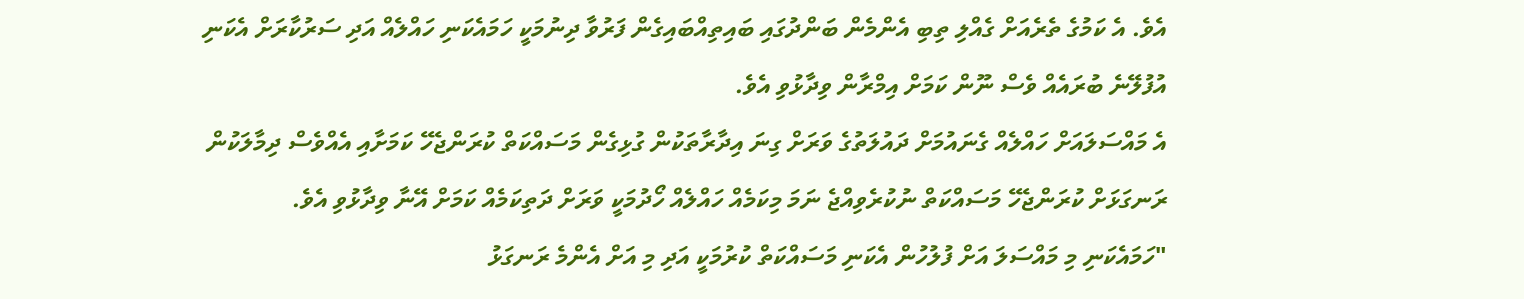އެވެ. އެ ކަމުގެ ތެރެއަށް ގެއްލި ތިބި އެންމެން ބަންދުގައި ބައިތިއްބައިގެން ފަރުވާ ދިނުމަކީ ހަމައެކަނި ހައްލެއް އަދި ސަރުކާރަށް އެކަނި އުފުލޭނެ ބުރައެއް ވެސް ނޫން ކަމަށް އިމްރާން ވިދާޅުވި އެވެ.
އެ މައްސަލައަށް ހައްލެއް ގެނައުމަށް ދައުލަތުގެ ވަރަށް ގިނަ އިދާރާތަކުން ގުޅިގެން މަސައްކަތް ކުރަންޖެހޭ ކަމަށާއި އެއްވެސް ދިމާލަކުން ރަނގަޅަށް ކުރަންޖެހޭ މަސައްކަތް ނުކުރެވިއްޖެ ނަމަ މިކަމެއް ހައްލެއް ހޯދުމަކީ ވަރަށް ދަތިކަމެއް ކަމަށް އޭނާ ވިދާޅުވި އެވެ.
"ހަމައެކަނި މި މައްސަލަ އަށް ފުލުހުން އެކަނި މަސައްކަތް ކުރުމަކީ އަދި މި އަށް އެންމެ ރަނގަޅު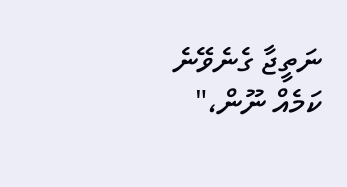ނަތީޖާ ގެނެވޭނެ ކަމެއް ނޫން،"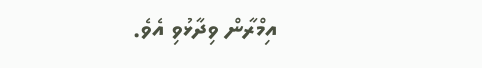އިމްރާން ވިދާޅުވި އެވެ.